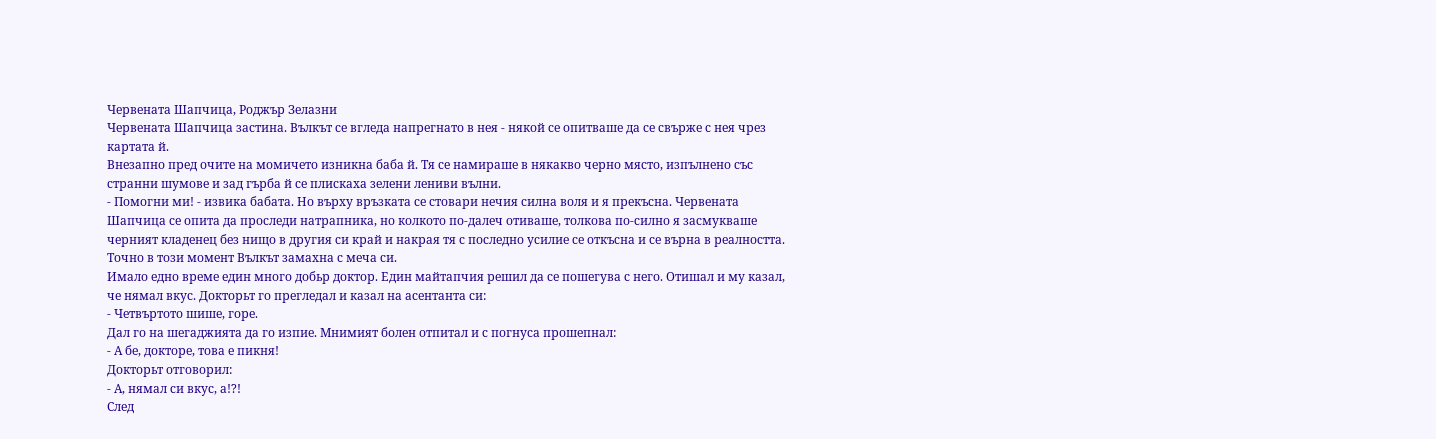Червената Шапчица, Роджър Зелазни
Червената Шапчица застина. Вълкът се вгледа напрегнато в нея - някой се опитваше да се свърже с нея чрез картата й.
Внезапно пред очите на момичето изникна баба й. Тя се намираше в някакво черно място, изпълнено със странни шумове и зад гърба й се плискаха зелени лениви вълни.
- Помогни ми! - извика бабата. Но върху връзката се стовари нечия силна воля и я прекъсна. Червената Шапчица се опита да проследи натрапника, но колкото по-далеч отиваше, толкова по-силно я засмукваше черният кладенец без нищо в другия си край и накрая тя с последно усилие се откъсна и се върна в реалността.
Точно в този момент Вълкът замахна с меча си.
Имало едно време един много добьр доктор. Един майтапчия решил да се пошегува с него. Отишал и му казал, че нямал вкус. Докторьт го прегледал и казал на асентанта си:
- Четвъртото шише, горе.
Дал го на шегаджията да го изпие. Мнимият болен отпитал и с погнуса прошепнал:
- А бе, докторе, това е пикня!
Докторьт отговорил:
- А, нямал си вкус, а!?!
След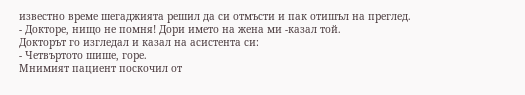известно време шегаджията решил да си отмъсти и пак отишъл на преглед.
- Докторе, нищо не помня! Дори името на жена ми -казал той.
Докторът го изгледал и казал на асистента си:
- Четвъртото шише, горе.
Мнимият пациент поскочил от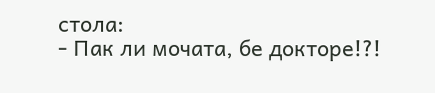стола:
- Пак ли мочата, бе докторе!?!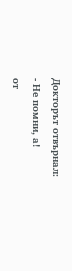Докторът отвърнал:
- Не помни, а!
от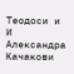Теодоси и И Александра Качакови